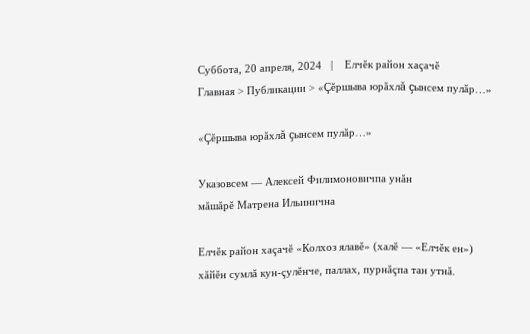Суббота, 20 апреля, 2024   |    Елчĕк район хаçачĕ
Главная > Публикации > «Çĕршыва юрăхлă çынсем пулăр…»

«Çĕршыва юрăхлă çынсем пулăр…»

Указовсем — Алексей Филимоновичпа унăн
мăшăрĕ Матрена Ильинична

Елчĕк район хаçачĕ «Колхоз ялавĕ» (халĕ — «Елчĕк ен») хăйĕн сумлă кун-çулĕнче, паллах, пурнăçпа тан утнă.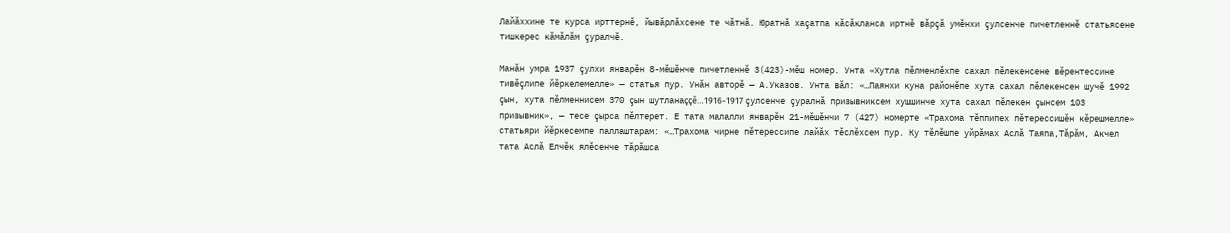Лайăххине те курса ирттернĕ, йывăрлăхсене те чăтнă. Юратнă хаçатпа кăсăкланса иртнĕ вăрçă умĕнхи çулсенче пичетленнĕ статьясене тишкерес кăмăлăм çуралчĕ.

Манăн умра 1937 çулхи январĕн 8-мĕшĕнче пичетленнĕ 3(423)-мĕш номер. Унта «Хутла пĕлменлĕхпе сахал пĕлекенсене вĕрентессине тивĕçлипе йĕркелемелле» — статья пур. Унăн авторĕ — А.Указов. Унта вăл: «…Паянхи куна районĕпе хута сахал пĕлекенсен шучĕ 1992 çын, хута пĕлменнисем 370 çын шутланаççĕ…1916-1917 çулсенче çуралнă призывниксем хушшинче хута сахал пĕлекен çынсем 103 призывник», — тесе çырса пĕлтерет. Е тата малалли январĕн 21-мĕшĕнчи 7 (427) номерте «Трахома тĕппипех пĕтерессишĕн кĕрешмелле» статьяри йĕркесемпе паллаштарам: «…Трахома чирне пĕтерессипе лайăх тĕслĕхсем пур. Ку тĕлĕшпе уйрăмах Аслă Таяпа,Тăрăм, Акчел тата Аслă Елчĕк ялĕсенче тăрăшса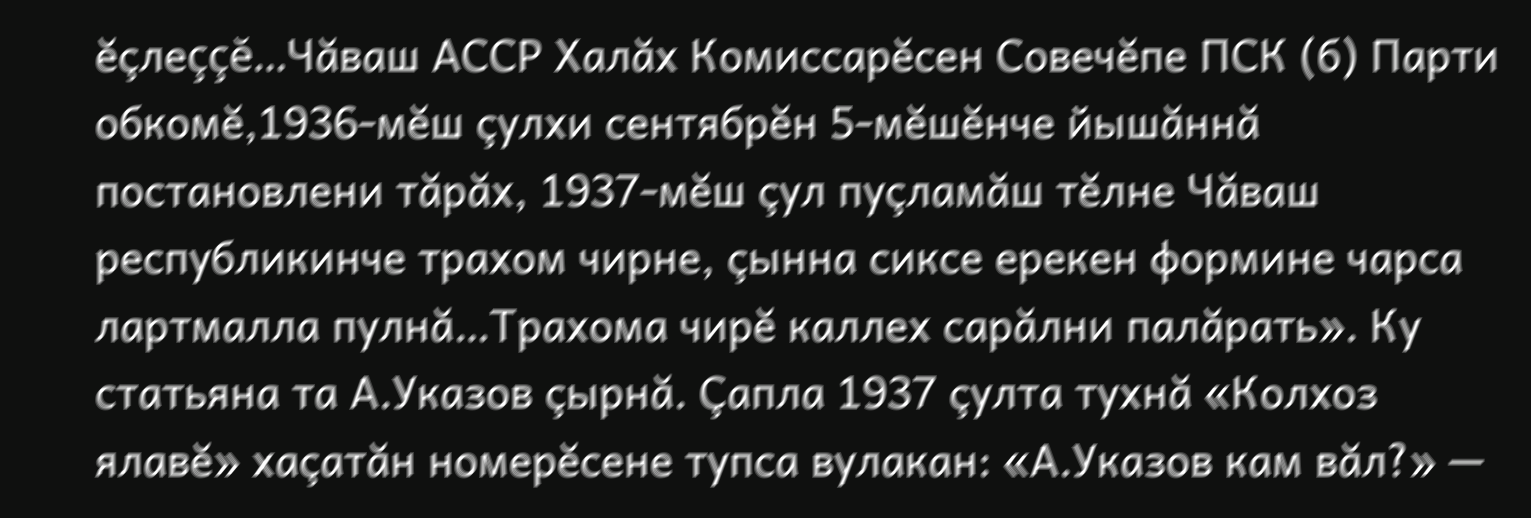ĕçлеççĕ…Чăваш АССР Халăх Комиссарĕсен Совечĕпе ПСК (б) Парти обкомĕ,1936-мĕш çулхи сентябрĕн 5-мĕшĕнче йышăннă постановлени тăрăх, 1937-мĕш çул пуçламăш тĕлне Чăваш республикинче трахом чирне, çынна сиксе ерекен формине чарса лартмалла пулнă…Трахома чирĕ каллех сарăлни палăрать». Ку статьяна та А.Указов çырнă. Çапла 1937 çулта тухнă «Колхоз ялавĕ» хаçатăн номерĕсене тупса вулакан: «А.Указов кам вăл?» —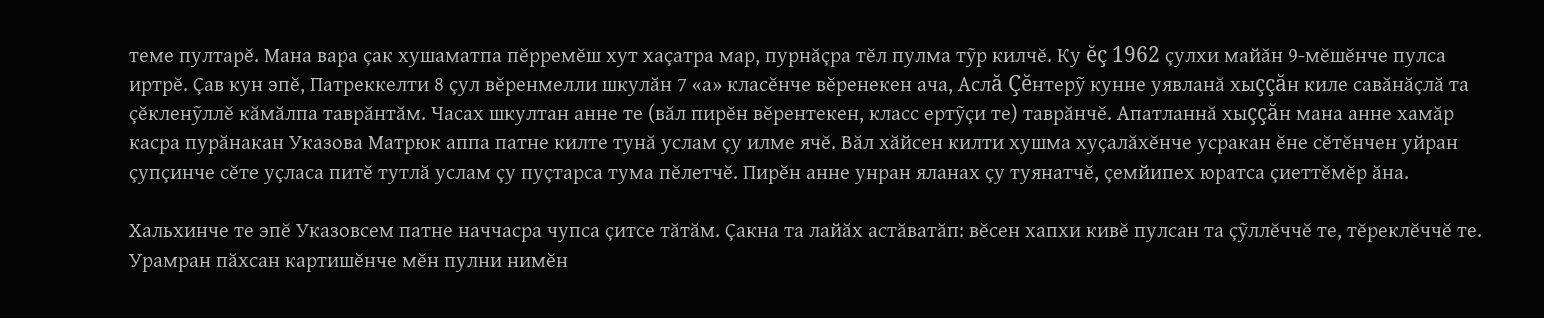теме пултарĕ. Мана вара çак хушаматпа пĕрремĕш хут хаçатра мар, пурнăçра тĕл пулма тỹр килчĕ. Ку ĕç 1962 çулхи майăн 9-мĕшĕнче пулса иртрĕ. Çав кун эпĕ, Патреккелти 8 çул вĕренмелли шкулăн 7 «а» класĕнче вĕренекен ача, Аслă Çĕнтерỹ кунне уявланă хыççăн киле савăнăçлă та çĕкленỹллĕ кăмăлпа таврăнтăм. Часах шкултан анне те (вăл пирĕн вĕрентекен, класс ертỹçи те) таврăнчĕ. Апатланнă хыççăн мана анне хамăр касра пурăнакан Указова Матрюк аппа патне килте тунă услам çу илме ячĕ. Вăл хăйсен килти хушма хуçалăхĕнче усракан ĕне сĕтĕнчен уйран çупçинче сĕте уçласа питĕ тутлă услам çу пуçтарса тума пĕлетчĕ. Пирĕн анне унран яланах çу туянатчĕ, çемйипех юратса çиеттĕмĕр ăна.

Хальхинче те эпĕ Указовсем патне наччасра чупса çитсе тăтăм. Çакна та лайăх астăватăп: вĕсен хапхи кивĕ пулсан та çỹллĕччĕ те, тĕреклĕччĕ те. Урамран пăхсан картишĕнче мĕн пулни нимĕн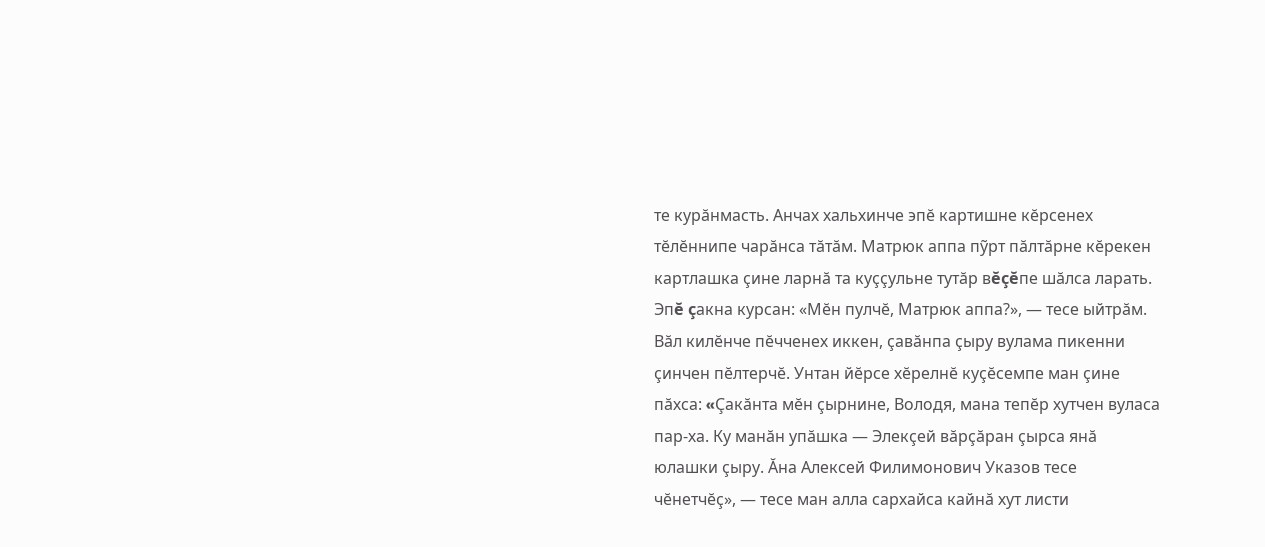те курăнмасть. Анчах хальхинче эпĕ картишне кĕрсенех тĕлĕннипе чарăнса тăтăм. Матрюк аппа пỹрт пăлтăрне кĕрекен картлашка çине ларнă та куççульне тутăр вĕçĕпе шăлса ларать. Эпĕ çакна курсан: «Мĕн пулчĕ, Матрюк аппа?», — тесе ыйтрăм. Вăл килĕнче пĕчченех иккен, çавăнпа çыру вулама пикенни çинчен пĕлтерчĕ. Унтан йĕрсе хĕрелнĕ куçĕсемпе ман çине пăхса: «Çакăнта мĕн çырнине, Володя, мана тепĕр хутчен вуласа пар-ха. Ку манăн упăшка — Элекçей вăрçăран çырса янă юлашки çыру. Ăна Алексей Филимонович Указов тесе чĕнетчĕç», — тесе ман алла сархайса кайнă хут листи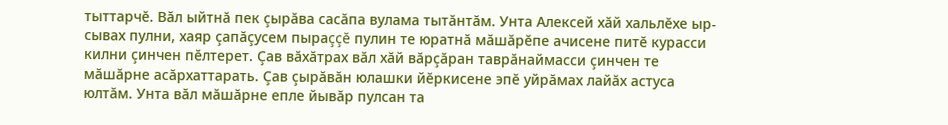тыттарчĕ. Вăл ыйтнă пек çырăва сасăпа вулама тытăнтăм. Унта Алексей хăй хальлĕхе ыр-сывах пулни, хаяр çапăçусем пыраççĕ пулин те юратнă мăшăрĕпе ачисене питĕ курасси килни çинчен пĕлтерет. Çав вăхăтрах вăл хăй вăрçăран таврăнаймасси çинчен те мăшăрне асăрхаттарать. Çав çырăвăн юлашки йĕркисене эпĕ уйрăмах лайăх астуса юлтăм. Унта вăл мăшăрне епле йывăр пулсан та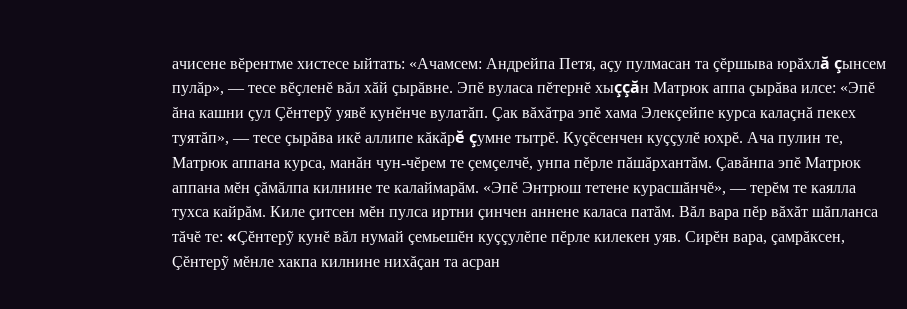ачисене вĕрентме хистесе ыйтать: «Ачамсем: Андрейпа Петя, аçу пулмасан та çĕршыва юрăхлă çынсем пулăр», — тесе вĕçленĕ вăл хăй çырăвне. Эпĕ вуласа пĕтернĕ хыççăн Матрюк аппа çырăва илсе: «Эпĕ ăна кашни çул Çĕнтерỹ уявĕ кунĕнче вулатăп. Çак вăхăтра эпĕ хама Элекçейпе курса калаçнă пекех туятăп», — тесе çырăва икĕ аллипе кăкăрĕ çумне тытрĕ. Куçĕсенчен куççулĕ юхрĕ. Ача пулин те, Матрюк аппана курса, манăн чун-чĕрем те çемçелчĕ, унпа пĕрле пăшăрхантăм. Çавăнпа эпĕ Матрюк аппана мĕн çăмăлпа килнине те калаймарăм. «Эпĕ Энтрюш тетене курасшăнчĕ», — терĕм те каялла тухса кайрăм. Киле çитсен мĕн пулса иртни çинчен аннене каласа патăм. Вăл вара пĕр вăхăт шăпланса тăчĕ те: «Çĕнтерỹ кунĕ вăл нумай çемьешĕн куççулĕпе пĕрле килекен уяв. Сирĕн вара, çамрăксен, Çĕнтерỹ мĕнле хакпа килнине нихăçан та асран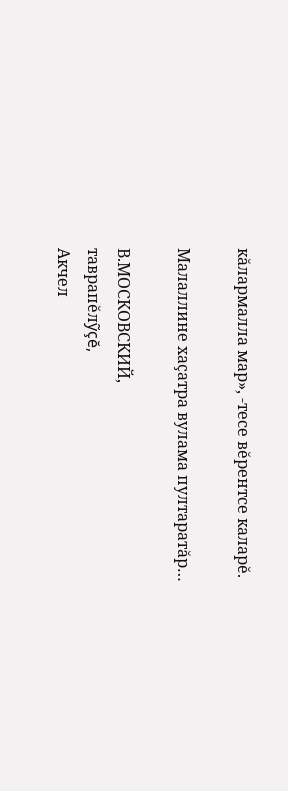кăлармалла мар», -тесе вĕрентсе каларĕ.

Малаллине хаçатра вулама пултаратăр…

В.МОСКОВСКИЙ,
таврапĕлỹçĕ,
Акчел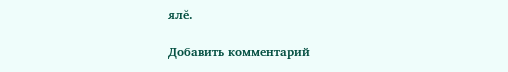ялĕ.

Добавить комментарий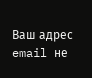Ваш адрес email не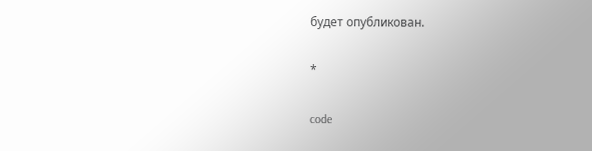будет опубликован.

*

code